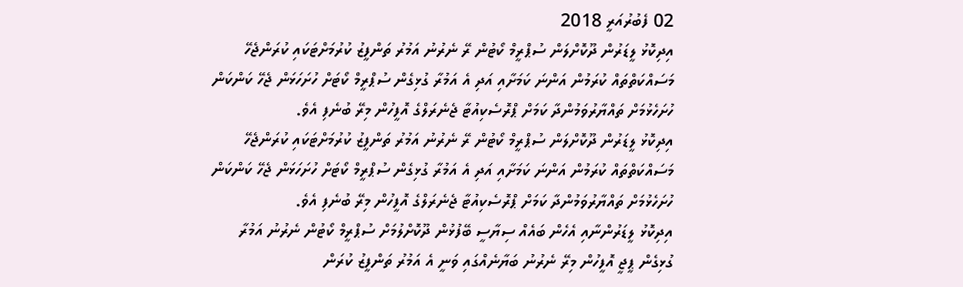02 ފެބުރުއަރީ 2018
އިދިކޮޅު ލީޑަރުން ދޫކޮށްލަން ސުޕްރީމް ކޯޓުން ރޭ ނެރުނު އަމުރު ތަންފީޒު ކުރުމަށްޓަކައި ކުރަންޖެހޭ މަސައްކަތްތައް ކުރަމުން އަންނަ ކަމަށާއި އަދި އެ އަމުރާ ގުޅިގެން ސުޕްރީމް ކޯޓަށް ހުށަހަޅަން ޖެހޭ ކަންކަން ހުށަހެޅުމަށް ތައްޔާރުވަމުންދާ ކަމަށް ޕްރޮސެކިއުޓާ ޖެނެރަލްގެ އޮފީހުން މިރޭ ބުނެފި އެވެ.
އިދިކޮޅު ލީޑަރުން ދޫކޮށްލަން ސުޕްރީމް ކޯޓުން ރޭ ނެރުނު އަމުރު ތަންފީޒު ކުރުމަށްޓަކައި ކުރަންޖެހޭ މަސައްކަތްތައް ކުރަމުން އަންނަ ކަމަށާއި އަދި އެ އަމުރާ ގުޅިގެން ސުޕްރީމް ކޯޓަށް ހުށަހަޅަން ޖެހޭ ކަންކަން ހުށަހެޅުމަށް ތައްޔާރުވަމުންދާ ކަމަށް ޕްރޮސެކިއުޓާ ޖެނެރަލްގެ އޮފީހުން މިރޭ ބުނެފި އެވެ.
އިދިކޮޅު ލީޑަރުންނާއި އެހެން ބައެއް ސިޔާސީ ބޭފުޅުން ދޫކޮށްލުމަށް ސުޕްރީމް ކޯޓުން ނެރުނު އަމުރާ ގުޅިގެން ޕީޖީ އޮފީހުން މިރޭ ނެރުނު ބަޔާނެއްގައި ވަނީ އެ އަމުރު ތަންފީޒު ކުރަން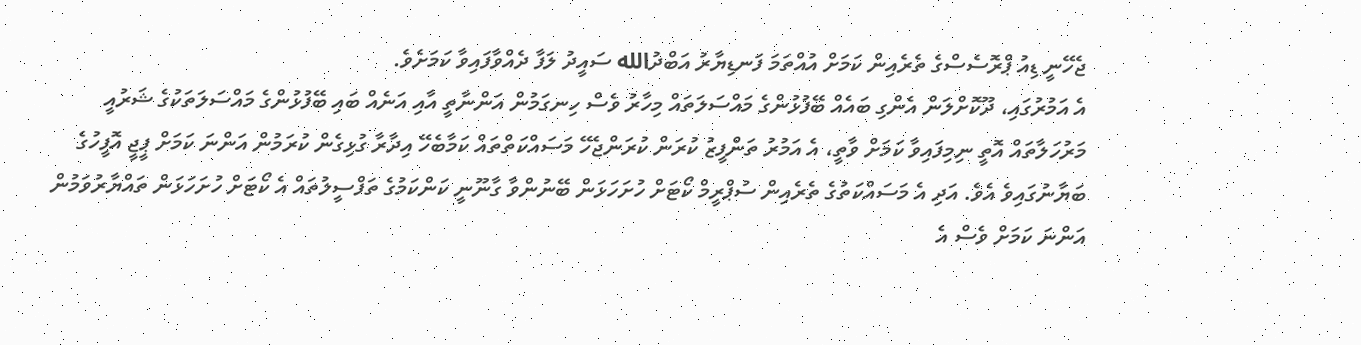ޖެހޭނީ ޑިއު ޕްރޮސެސްގެ ތެރެއިން ކަމަށް އުއްތަމަ ފަނޑިޔާރު އަބްދުالله ސައީދު ލަފާ ދެއްވާފައިވާ ކަމަށެވެ.
އެ އަމުރުގައި، ދޫކޮށްލަން އެންގި ބައެއް ބޭފުޅުންގެ މައްސަލަތައް މިހާރު ވެސް ހިނގަމުން އަންނާތީ އާއި އަނެއް ބައި ބޭފުޅުންގެ މައްސަލަތަކުގެ ޝަރުއީ މަރުހަލާތައް އޮތީ ނިމިފައިވާ ކަމަށް ވާތީ، އެ އަމުރު ތަންފީޒު ކުރަން ކުރަންޖެހޭ މަސައްކަތްތައް ކަމާބެހޭ އިދާރާ ގުޅިގެން ކުރަމުން އަންނަ ކަމަށް ޕީޖީ އޮފީހުގެ ބަޔާނުގައިވެ އެވެ. އަދި އެ މަސައްކަތުގެ ތެރެއިން ސުޕްރީމް ކޯޓަށް ހުށަހަޅަން ބޭނުންވާ ގާނޫނީ ކަންކަމުގެ ތަފްސީލުތައް އެ ކޯޓަށް ހުށަހަޅަން ތައްޔާރުވަމުން އަންނަ ކަމަށް ވެސް އެ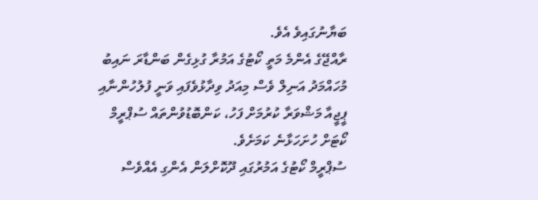ބަޔާނުގައިވެ އެވެ.
ރާއްޖޭގެ އެންމެ މަތީ ކޯޓުގެ އަމުރާ ގުޅިގެން ބަންޑާރަ ނައިބު މުހައްމަދު އަނިލް ވެސް މިއަދު ވިދާޅުވެފައި ވަނީ ފުލުހުންނާއި ޕީޖީއާ މަޝްވަރާ ކުރުމަށް ފަހު، ކަންބޮޑުވުންތައް ސުޕްރީމް ކޯޓަށް ހުށަހަޅާނެ ކަމަށެވެ.
ސުޕްރީމް ކޯޓުގެ އަމުރުގައި ދޫކޮށްލަން އެންގި އެއްވެސް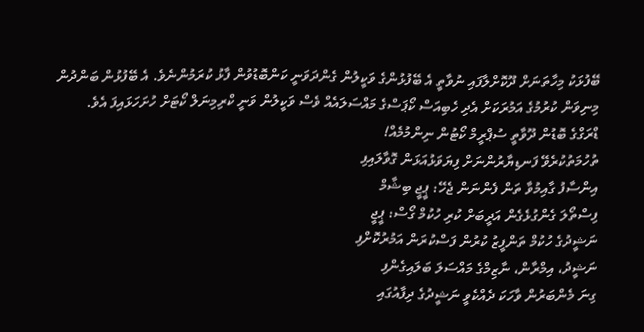ބޭފުޅަކު މިހާތަނަށް ދޫކޮށްލާފައި ނުވާތީ އެ ބޭފުޅުންގެ ވަކީލުން ގެންދަވަނީ ކަންބޮޑުވުން ފާޅު ކުރަމުންނެވެ. އެ ބޭފުޅުން ބަންދުން މިނިވަން ކުރުމުގެ އަމުރަކަށް އެދި ހެބިއަސް ކޯޕަސްގެ މައްސަލައެއް ވެސް ވަކީލުން ވަނީ ކްރިމިނަލް ކޯޓަށް ހުށަހަޅައިފަ އެވެ.
ޑްރަގްގެ ބޮޑުން ދޫވާތީ ސުޕްރީމް ކޯޓުން ނިންމުމެއް!
ތުހުމަތުކުރެވޭ ފަނޑިޔާރުންނަށް ފިޔަވަޅުއަޅަން ގޮވާލައިފި
އިންސާފު ގާއިމުވާ ތަން ފެންނަން ޖެހޭ: ޕީޖީ ބިޝާމް
ފިސްތޯލަ ގެންގުޅެގެން އަދީބަށް ކުރި ހުކުމް ގޯސް: ޕީޖީ
ނަޝީދުގެ ހުކުމް ތަންފީޒު ކުރުން ފަސްކުރަން އަމުރުކޮށްފި
ނަޝީދު، އިމްރާން، ނާޒިމްގެ މައްސަލަ ބަލައިގެންފި
ގިނަ މެންބަރުން ވާހަކަ ދެއްކެވީ ނަޝީދުގެ ދިފާއުގައި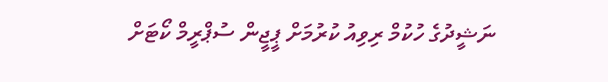ނަޝީދުގެ ހުކުމް ރިވިއު ކުރުމަށް ޕީޖީން ސުޕްރީމް ކޯޓަށް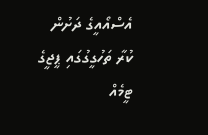އެސްއޯއީގެ ދަށުން ކުރާ ތަހުގީގުގައި ޕީޖީގެ ޓީމެއް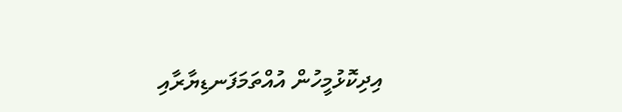އިދިކޮޅުމީހުން އުއްތަމަފަނޑިޔާރާއި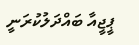ޕީޖީއާ ބައްދަލުކުރަނީ